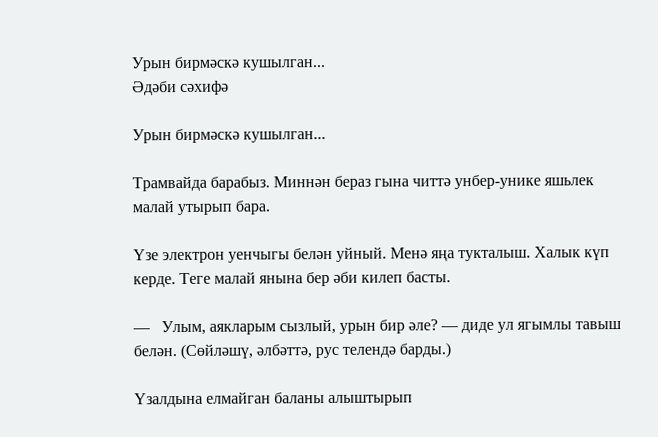Урын бирмәскә кушылган...
Әдәби сәхифә

Урын бирмәскә кушылган...

Трамвайда барабыз. Миннән бераз гына читтә унбер-унике яшьлек малай утырып бара.

Үзе электрон уенчыгы белән уйный. Менә яңа тукталыш. Халык күп керде. Теге малай янына бер әби килеп басты.

—   Улым, аякларым сызлый, урын бир әле? — диде ул ягымлы тавыш белән. (Сөйләшү, әлбәттә, рус телендә барды.)

Үзалдына елмайган баланы алыштырып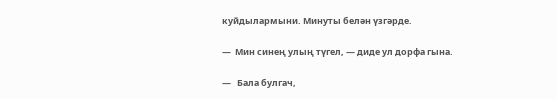куйдылармыни. Минуты белән үзгәрде.

—  Мин синең улың түгел, — диде ул дорфа гына.

—   Бала булгач,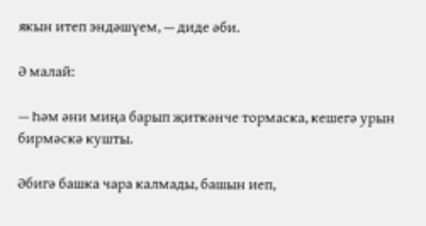якын итеп эндәшүем, — диде әби.

Ә малай:

— Һәм әни миңа барып җиткәнче тормаска, кешегә урын бирмәскә кушты.

Әбигә башка чара калмады, башын иеп,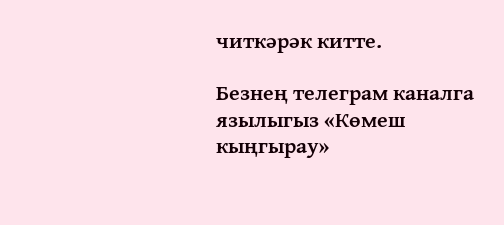читкәрәк китте.

Безнең телеграм каналга язылыгыз «Көмеш кыңгырау»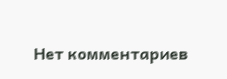Нет комментариев